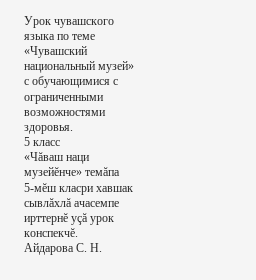Урок чувашского языка по теме «Чувашский
национальный музей»
с обучающимися с ограниченными
возможностями здоровья.
5 класс
«Чăваш наци музейĕнче» темăпа
5-мĕш класри хавшак сывлăхлă ачасемпе
ирттернĕ уçă урок конспекчĕ.
Айдарова С. Н.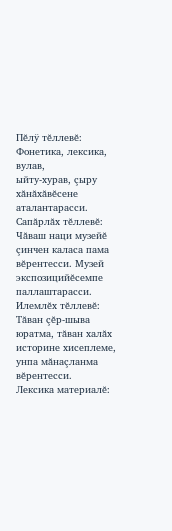Пĕлÿ тĕллевĕ: Фонетика, лексика, вулав,
ыйту-хурав, çыру хăнăхăвĕсене аталантарасси.
Сапăрлăх тĕллевĕ: Чăваш наци музейĕ
çинчен каласа пама вĕрентесси. Музей экспозицийĕсемпе паллаштарасси.
Илемлĕх тĕллевĕ: Тăван çĕр-шыва
юратма, тăван халăх историне хисеплеме, унпа мăнаçланма вĕрентесси.
Лексика материалĕ: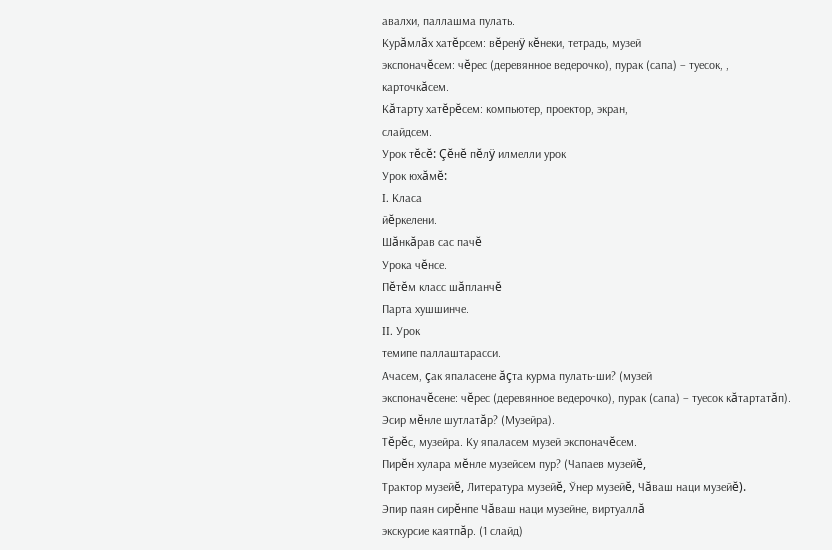авалхи, паллашма пулать.
Курăмлăх хатĕрсем: вĕренÿ кĕнеки, тетрадь, музей
экспоначĕсем: чĕрес (деревянное ведерочко), пурак (сапа) – туесок, ,
карточкăсем.
Кăтарту хатĕрĕсем: компьютер, проектор, экран,
слайдсем.
Урок тĕсĕ: Çĕнĕ пĕлÿ илмелли урок
Урок юхăмĕ:
I. Класа
йĕркелени.
Шăнкăрав сас пачĕ
Урока чĕнсе.
Пĕтĕм класс шăпланчĕ
Парта хушшинче.
II. Урок
темипе паллаштарасси.
Ачасем, çак япаласене ăçта курма пулать-ши? (музей
экспоначĕсене: чĕрес (деревянное ведерочко), пурак (сапа) – туесок кăтартатăп).
Эсир мĕнле шутлатăр? (Музейра).
Тĕрĕс, музейра. Ку япаласем музей экспоначĕсем.
Пирĕн хулара мĕнле музейсем пур? (Чапаев музейĕ,
Трактор музейĕ, Литература музейĕ, Ўнер музейĕ, Чăваш наци музейĕ).
Эпир паян сирĕнпе Чăваш наци музейне, виртуаллă
экскурсие каятпăр. (1 слайд)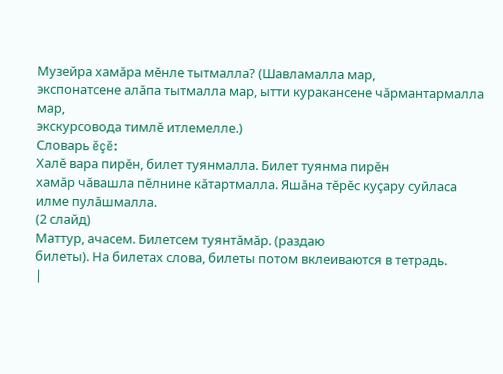Музейра хамăра мĕнле тытмалла? (Шавламалла мар,
экспонатсене алăпа тытмалла мар, ытти куракансене чăрмантармалла мар,
экскурсовода тимлĕ итлемелле.)
Словарь ĕçĕ:
Халĕ вара пирĕн, билет туянмалла. Билет туянма пирĕн
хамăр чăвашла пĕлнине кăтартмалла. Яшăна тĕрĕс куçару суйласа илме пулăшмалла.
(2 слайд)
Маттур, ачасем. Билетсем туянтăмăр. (раздаю
билеты). На билетах слова, билеты потом вклеиваются в тетрадь.
|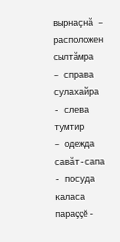вырнаçнă –
расположен
сылтăмра
– справа
сулахайра
- слева
тумтир
– одежда
савăт-сапа
- посуда
каласа
параççĕ -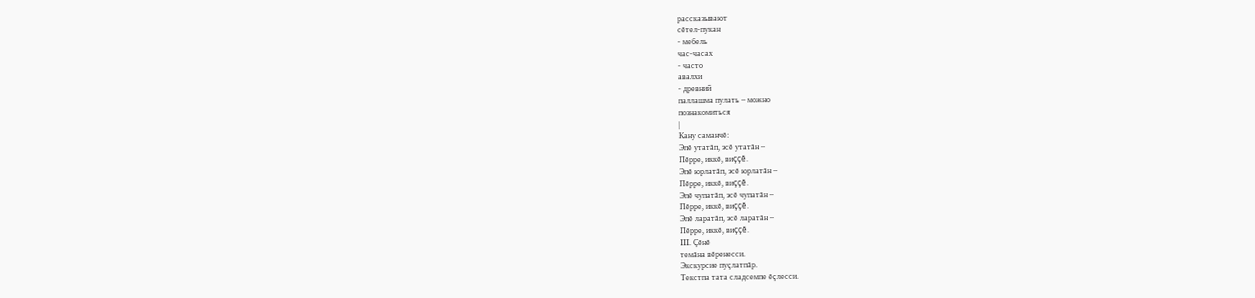рассказывают
сĕтел-пукан
- мебель
час-часах
- часто
авалхи
- древний
паллашма пулать – можно
познакомиться
|
Кану саманчĕ:
Эпĕ утатăп, эсĕ утатăн –
Пĕрре, иккĕ, виççĕ.
Эпĕ юрлатăп, эсĕ юрлатăн –
Пĕрре, иккĕ, виççĕ.
Эпĕ чупатăп, эсĕ чупатăн –
Пĕрре, иккĕ, виççĕ.
Эпĕ ларатăп, эсĕ ларатăн –
Пĕрре, иккĕ, виççĕ.
III. Çĕнĕ
темăна вĕренесси.
Экскурсие пуçлатпăр.
Текстпа тата сладсемпе ĕçлесси.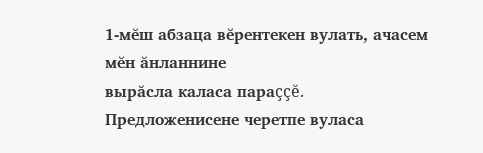1-мĕш абзаца вĕрентекен вулать, ачасем мĕн ăнланнине
вырăсла каласа параççĕ. Предложенисене черетпе вуласа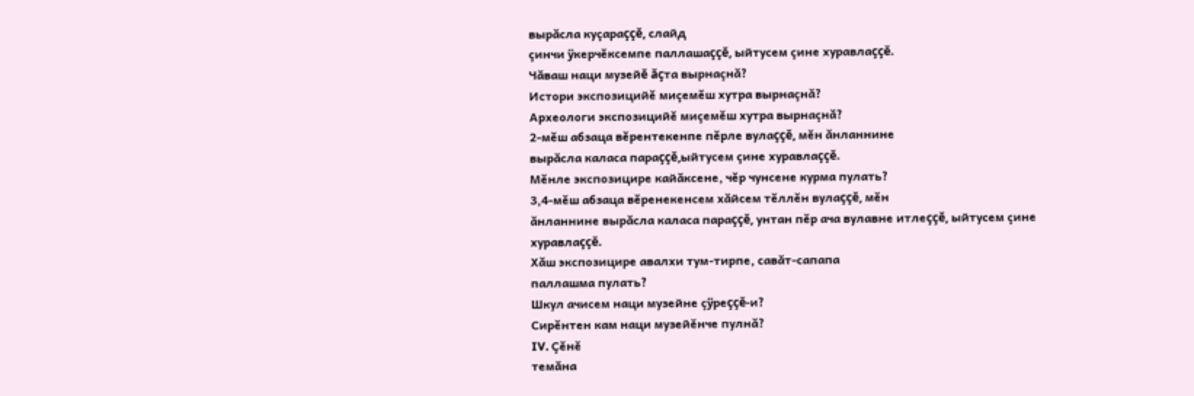вырăсла куçараççĕ, слайд
çинчи ÿкерчĕксемпе паллашаççĕ, ыйтусем çине хуравлаççĕ.
Чăваш наци музейĕ ăçта вырнаçнă?
Истори экспозицийĕ миçемĕш хутра вырнаçнă?
Археологи экспозицийĕ миçемĕш хутра вырнаçнă?
2-мĕш абзаца вĕрентекенпе пĕрле вулаççĕ, мĕн ăнланнине
вырăсла каласа параççĕ,ыйтусем çине хуравлаççĕ.
Мĕнле экспозицире кайăксене, чĕр чунсене курма пулать?
3,4-мĕш абзаца вĕренекенсем хăйсем тĕллĕн вулаççĕ, мĕн
ăнланнине вырăсла каласа параççĕ, унтан пĕр ача вулавне итлеççĕ, ыйтусем çине
хуравлаççĕ.
Хăш экспозицире авалхи тум-тирпе, савăт-сапапа
паллашма пулать?
Шкул ачисем наци музейне çÿреççĕ-и?
Сирĕнтен кам наци музейĕнче пулнă?
IV. Çĕнĕ
темăна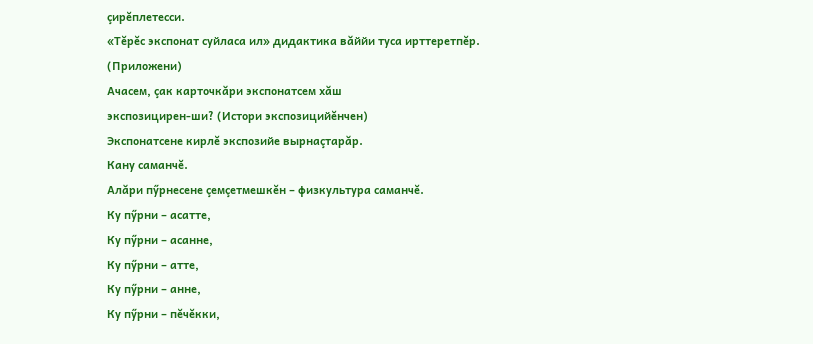çирĕплетесси.
«Тĕрĕс экспонат суйласа ил» дидактика вăййи туса ирттеретпĕр.
(Приложени)
Ачасем, çак карточкăри экспонатсем хăш
экспозицирен-ши? (Истори экспозицийĕнчен)
Экспонатсене кирлĕ экспозийе вырнаçтарăр.
Кану саманчĕ.
Алăри пӳрнесене çемçетмешкĕн – физкультура саманчĕ.
Ку пӳрни – асатте,
Ку пӳрни – асанне,
Ку пӳрни – атте,
Ку пӳрни – анне,
Ку пӳрни – пĕчĕкки,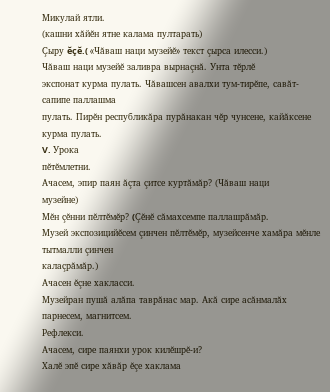Микулай ятли.
(кашни хăйĕн ятне калама пултарать)
Çыру ĕçĕ.( «Чăваш наци музейĕ» текст çырса илесси.)
Чăваш наци музейĕ заливра вырнаçнă. Унта тĕрлĕ
экспонат курма пулать. Чăвашсен авалхи тум-тирĕпе, савăт-сапипе паллашма
пулать. Пирĕн республикăра пурăнакан чĕр чунсене, кайăксене курма пулать.
V. Урока
пĕтĕмлетни.
Ачасем, эпир паян ăçта çитсе куртăмăр? (Чăваш наци
музейне)
Мĕн çĕнни пĕлтĕмĕр? (Çĕнĕ сăмахсемпе паллашрăмăр.
Музей экспозицийĕсем çинчен пĕлтĕмĕр, музейсенче хамăра мĕнле тытмалли çинчен
калаçрăмăр.)
Ачасен ĕçне хакласси.
Музейран пушă алăпа таврăнас мар. Акă сире асăнмалăх
парнесем, магнитсем.
Рефлекси.
Ачасем, сире паянхи урок килĕшрĕ-и?
Халĕ эпĕ сире хăвăр ĕçе хаклама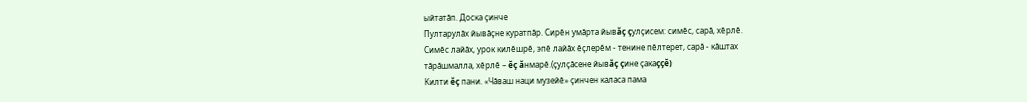ыйтатăп. Доска çинче
Пултарулăх йывăçне куратпăр. Сирĕн умăрта йывăç çулçисем: симĕс, сарă, хĕрлĕ.
Симĕс лайăх, урок килĕшрĕ, эпĕ лайăх ĕçлерĕм - тенине пĕлтерет, сарă - кăштах
тăрăшмалла, хĕрлĕ – ĕç ăнмарĕ.(çулçăсене йывăç çине çакаççĕ)
Килти ĕç пани. «Чăваш наци музейĕ» çинчен каласа пама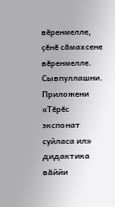вĕренмелле, çĕнĕ сăмахсене вĕренмелле.
Сывпуллашни.
Приложени
«Тĕрĕс
экспонат суйласа ил» дидактика вăййи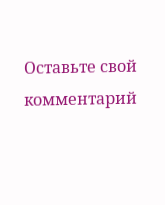Оставьте свой комментарий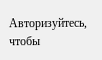Авторизуйтесь, чтобы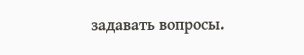задавать вопросы.